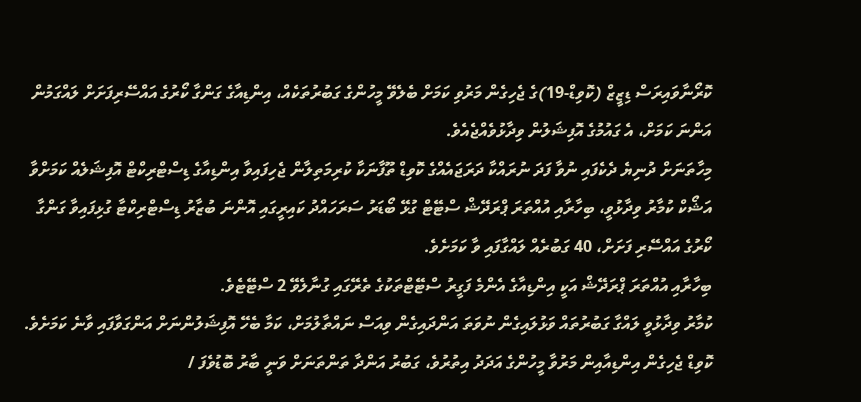ކޮރޯނާވައިރަސް ޑިޒީޒް (ކޮވިޑް-19)ގެ ޖެހިގެން މަރުވި ކަމަށް ބެލެވޭ މީހުންގެ ގަބުރުތަކެއް، އިންޑިއާގެ ގަންގާ ކޯރުގެ އައްސޭރިފަށަށް ލައްގަމުން އަންނަ ކަމަށް، އެ ގައުމުގެ އޮފިޝަލުން ވިދާޅުވެއްޖެއެވެ.
މިހާތަނަށް ދުނިޔެ ދެކެފައި ނުވާ ފަދަ ނުރައްކާ ދަރަޖައެއްގެ ކޮވިޑް ތޫފާނަކާ ކުރިމަތިލާން ޖެހިފައިވާ އިންޑިއާގެ ޑިސްޓްރިކްޓް އޮފިޝަލެއް ކަމަށްވާ އަޝޯކް ކުމާރު ވިދާޅުވީ، ބިހާރާއި އުއްތަރަ ޕްރަދޭޝް ސްޓޭޓް ގުޅޭ ބޯޑަރު ސަރަހައްދު ކައިރީގައި އޮންނަ ބުޒާރު ޑިސްޓްރިކްޓާ ގުޅިފައިވާ ގަންގާ ކޯރުގެ އައްސޭރި ފަށަށް، 40 ގަބުރެއް ލައްގާފައި ވާ ކަމަށެވެ.
ބިހާރާއި އުއްތަރަ ޕްރަދޭޝް އަކީ އިންޑިއާގެ އެންމެ ފަގީރު ސްޓޭޓްތަކުގެ ތެރޭގައި ގުނާލެވޭ 2 ސްޓޭޓެވެ.
ކުމާރު ވިދާޅުވީ ލައްގާ ގަބުރުތައް ވަޅުލައިގެން ނުވަތަ އަންދައިގެން ވިއަސް ނައްތާލުމަށް، ކަމާ ބެހޭ އޮފިޝަލުންނަށް އަންގަވާފައި ވާނެ ކަމަށެވެ.
ކޮވިޑް ޖެހިގެން އިންޑިއާއިން މަރުވާ މީހުންގެ އަދަދު އިތުރުވެ، ގަބުރު އަންދާ ތަންތަނަށް ވަނީ ބާރު ބޮޑުވެފަ /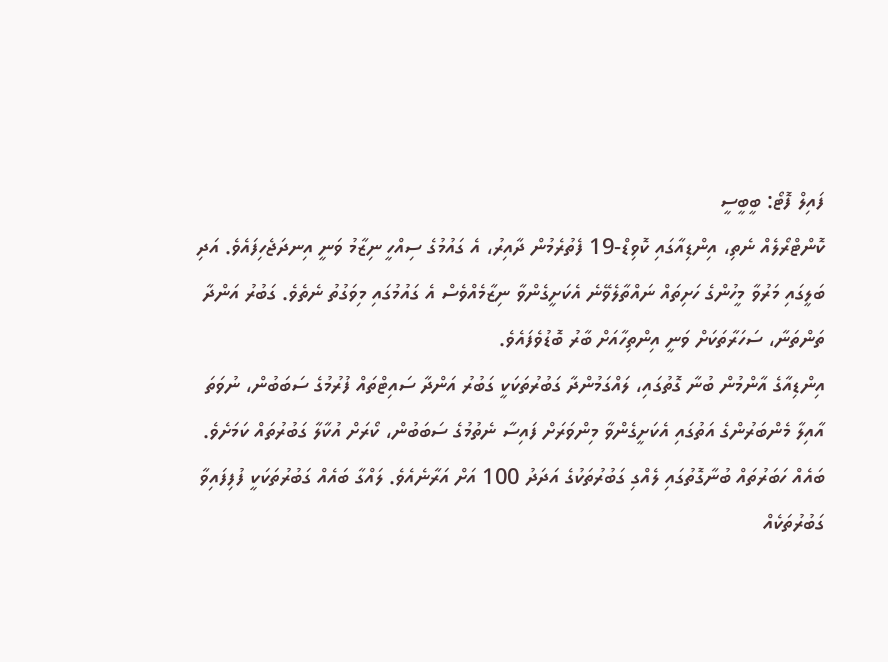ފައިލް ފޮޓޯ: ބީބީސީ
ކޮންޓްރޯލެއް ނެތި، އިންޑިއާގައި ކޮވިޑް-19 ފެތުރެމުން ދާއިރު، އެ ގައުމުގެ ސިއްހީ ނިޒާމު ވަނީ އިނދަޖެހިފައެވެ. އަދި ބަލީގައި މަރުވާ މީހުންގެ ހަށިތައް ނައްތާލެވޭނެ އެކަށީގެންވާ ނިޒާމެއްވެސް އެ ގައުމުގައި މިވަގުތު ނެތެވެ. ގަބުރު އަންދާ ތަންތަނާ، ސަހަރާތަކަށް ވަނީ އިންތިހާއަށް ބާރު ބޮޑުވެފައެވެ.
އިންޑިއާގެ އާންމުން ބުނާ ގޮތުގައި، ލައްގަމުންދާ ގަބުރުތަކަކީ ގަބުރު އަންދާ ސައިޓްތައް ފުރުމުގެ ސަބަބުން، ނުވަތަ އާއިލާ މެންބަރުންގެ އަތުގައި އެކަށީގެންވާ މިންވަރަށް ފައިސާ ނެތުމުގެ ސަބަބުން، ކޯރަށް އުކާލާ ގަބުރުތައް ކަމަށެވެ.
ބައެއް ހަބަރުތައް ބުނާގޮތުގައި ލެއްގި ގަބުރުތަކުގެ އަދަދު 100 އަށް އަރާނެއެވެ. ލައްގާ ބައެއް ގަބުރުތަކަކީ ފުފިފައިވާ ގަބުރުތަކެއް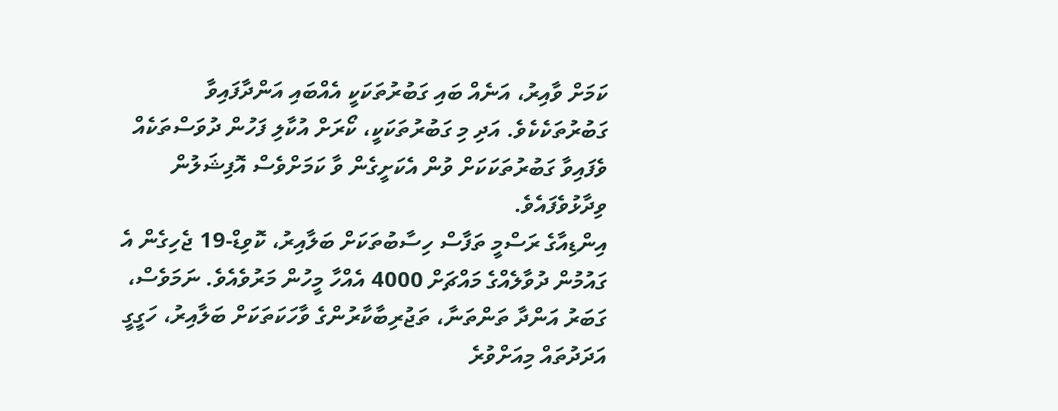ކަމަށް ވާއިރު، އަނެއް ބައި ގަބުރުތަކަކީ އެއްބައި އަންދާފައިވާ ގަބުރުތަކެކެވެ. އަދި މި ގަބުރުތަކަކީ، ކޯރަށް އުކާލި ފަހުން ދުވަސްތަކެއް ވެފައިވާ ގަބުރުތަކަކަށް ވުން އެކަށީގެން ވާ ކަމަށްވެސް އޮފިޝަލުން ވިދާޅުވެފައެވެ.
އިންޑިއާގެ ރަސްމީ ތަފާސް ހިސާބުތަކަށް ބަލާއިރު، ކޮވިޑް-19 ޖެހިގެން އެ ގައުމުން ދުވާލެއްގެ މައްޗަށް 4000 އެއްހާ މީހުން މަރުވެއެވެ. ނަމަވެސް، ގަބަރު އަންދާ ތަންތަނާ، ތަޖުރިބާކާރުންގެ ވާހަކަތަކަށް ބަލާއިރު، ހަގީގީ އަދަދުތައް މިއަށްވުރެ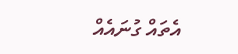އެތައް ގުނައެއް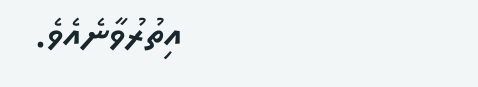އިތުރުވާނެއެވެ.